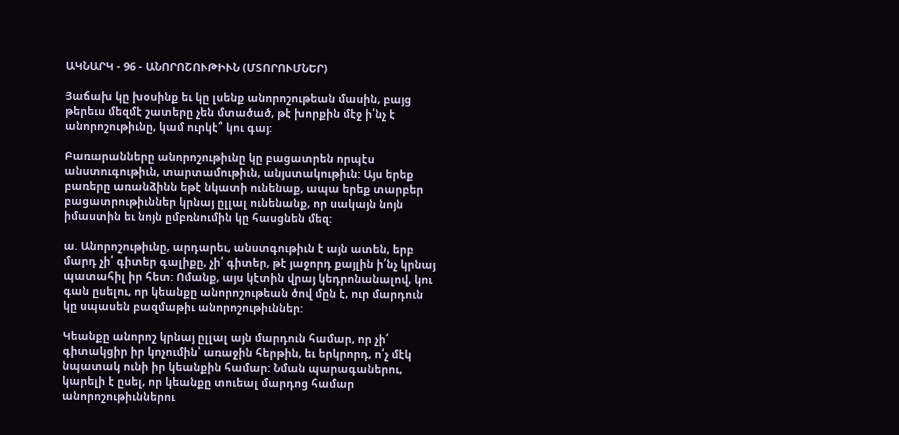ԱԿՆԱՐԿ - 96 - ԱՆՈՐՈՇՈՒԹԻՒՆ (ՄՏՈՐՈՒՄՆԵՐ)

Յաճախ կը խօսինք եւ կը լսենք անորոշութեան մասին, բայց թերեւս մեզմէ շատերը չեն մտածած, թէ խորքին մէջ ի՛նչ է անորոշութիւնը, կամ ուրկէ՞ կու գայ:

Բառարանները անորոշութիւնը կը բացատրեն որպէս անստուգութիւն, տարտամութիւն, անյստակութիւն: Այս երեք բառերը առանձինն եթէ նկատի ունենաք, ապա երեք տարբեր բացատրութիւններ կրնայ ըլլալ ունենանք, որ սակայն նոյն իմաստին եւ նոյն ըմբռնումին կը հասցնեն մեզ:

ա. Անորոշութիւնը, արդարեւ, անստգութիւն է այն ատեն, երբ մարդ չի՛ գիտեր գալիքը, չի՛ գիտեր, թէ յաջորդ քայլին ի՛նչ կրնայ պատահիլ իր հետ: Ոմանք, այս կէտին վրայ կեդրոնանալով, կու գան ըսելու, որ կեանքը անորոշութեան ծով մըն է, ուր մարդուն կը սպասեն բազմաթիւ անորոշութիւններ:

Կեանքը անորոշ կրնայ ըլլալ այն մարդուն համար, որ չի՛ գիտակցիր իր կոչումին՝ առաջին հերթին, եւ երկրորդ, ո՛չ մէկ նպատակ ունի իր կեանքին համար: Նման պարագաներու, կարելի է ըսել, որ կեանքը տուեալ մարդոց համար անորոշութիւններու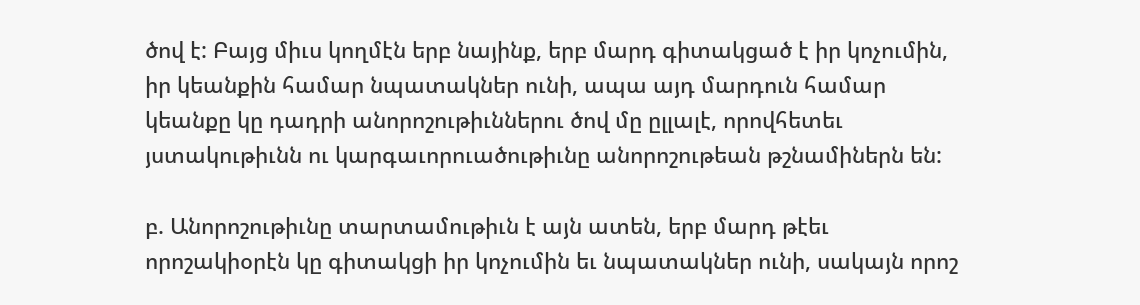ծով է: Բայց միւս կողմէն երբ նայինք, երբ մարդ գիտակցած է իր կոչումին, իր կեանքին համար նպատակներ ունի, ապա այդ մարդուն համար կեանքը կը դադրի անորոշութիւններու ծով մը ըլլալէ, որովհետեւ յստակութիւնն ու կարգաւորուածութիւնը անորոշութեան թշնամիներն են:

բ. Անորոշութիւնը տարտամութիւն է այն ատեն, երբ մարդ թէեւ որոշակիօրէն կը գիտակցի իր կոչումին եւ նպատակներ ունի, սակայն որոշ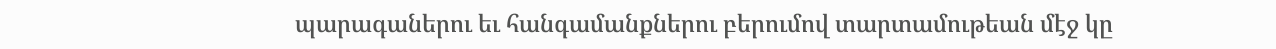պարագաներու եւ հանգամանքներու բերումով տարտամութեան մէջ կը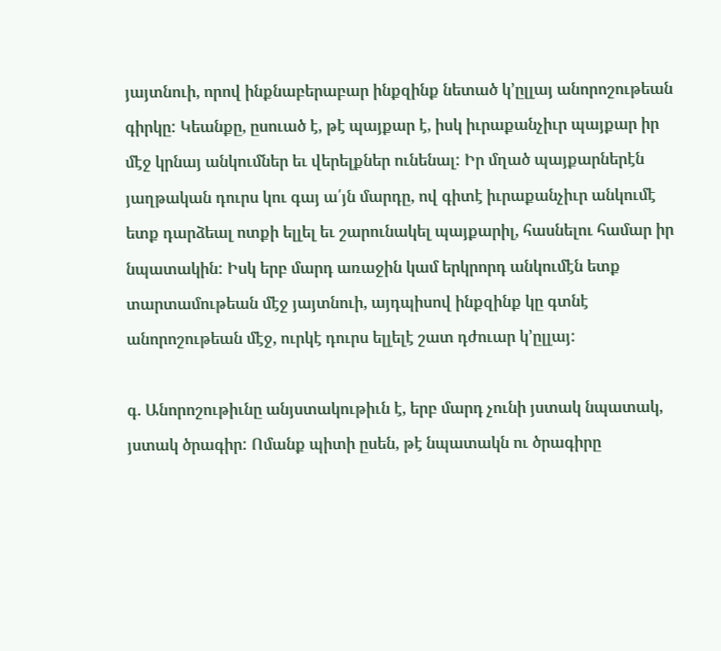յայտնուի, որով ինքնաբերաբար ինքզինք նետած կ՚ըլլայ անորոշութեան գիրկը: Կեանքը, ըսուած է, թէ պայքար է, իսկ իւրաքանչիւր պայքար իր մէջ կրնայ անկումներ եւ վերելքներ ունենալ: Իր մղած պայքարներէն յաղթական դուրս կու գայ ա՛յն մարդը, ով գիտէ իւրաքանչիւր անկումէ ետք դարձեալ ոտքի ելլել եւ շարունակել պայքարիլ, հասնելու համար իր նպատակին: Իսկ երբ մարդ առաջին կամ երկրորդ անկումէն ետք տարտամութեան մէջ յայտնուի, այդպիսով ինքզինք կը գտնէ անորոշութեան մէջ, ուրկէ դուրս ելլելէ շատ դժուար կ՚ըլլայ:

գ. Անորոշութիւնը անյստակութիւն է, երբ մարդ չունի յստակ նպատակ, յստակ ծրագիր: Ոմանք պիտի ըսեն, թէ նպատակն ու ծրագիրը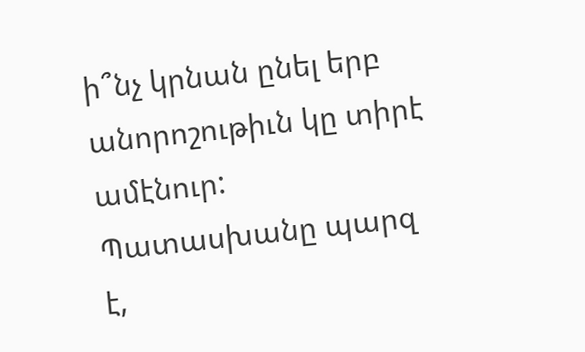ի՞նչ կրնան ընել երբ անորոշութիւն կը տիրէ ամէնուր: Պատասխանը պարզ է,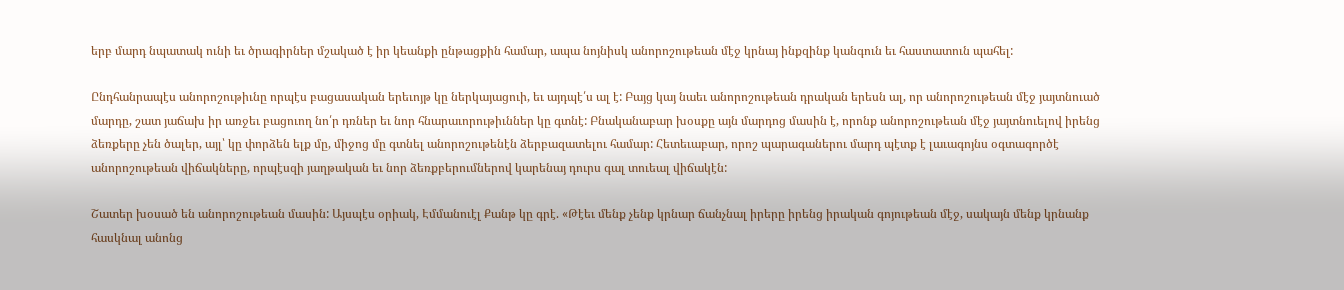երբ մարդ նպատակ ունի եւ ծրագիրներ մշակած է իր կեանքի ընթացքին համար, ապա նոյնիսկ անորոշութեան մէջ կրնայ ինքզինք կանգուն եւ հաստատուն պահել:

Ընդհանրապէս անորոշութիւնը որպէս բացասական երեւոյթ կը ներկայացուի, եւ այդպէ՛ս ալ է: Բայց կայ նաեւ անորոշութեան դրական երեսն ալ, որ անորոշութեան մէջ յայտնուած մարդը, շատ յաճախ իր առջեւ բացուող նո՛ր դռներ եւ նոր հնարաւորութիւններ կը գտնէ: Բնականաբար խօսքը այն մարդոց մասին է, որոնք անորոշութեան մէջ յայտնուելով իրենց ձեռքերը չեն ծալեր, այլ՝ կը փորձեն ելք մը, միջոց մը գտնել անորոշութենէն ձերբազատելու համար: Հետեւաբար, որոշ պարագաներու մարդ պէտք է լաւագոյնս օգտագործէ անորոշութեան վիճակները, որպէսզի յաղթական եւ նոր ձեռքբերումներով կարենայ դուրս գալ տուեալ վիճակէն:

Շատեր խօսած են անորոշութեան մասին: Այսպէս օրիակ, Էմմանուէլ Քանթ կը գրէ. «Թէեւ մենք չենք կրնար ճանչնալ իրերը իրենց իրական գոյութեան մէջ, սակայն մենք կրնանք հասկնալ անոնց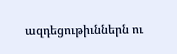ազդեցութիւններն ու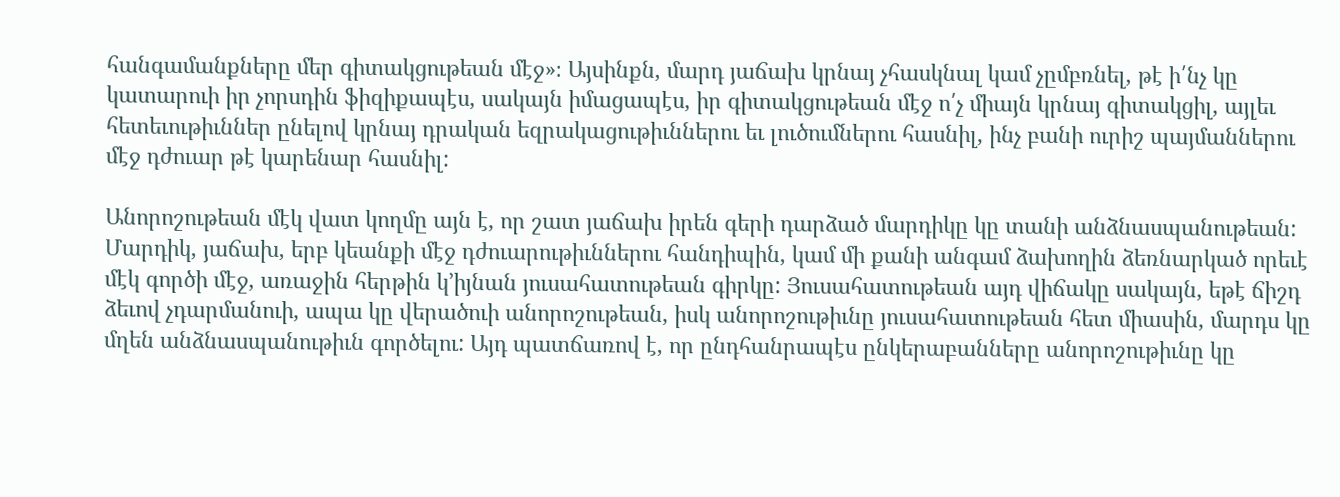հանգամանքները մեր գիտակցութեան մէջ»։ Այսինքն, մարդ յաճախ կրնայ չհասկնալ կամ չըմբռնել, թէ ի՛նչ կը կատարուի իր չորսդին ֆիզիքապէս, սակայն իմացապէս, իր գիտակցութեան մէջ ո՛չ միայն կրնայ գիտակցիլ, այլեւ հետեւութիւններ ընելով կրնայ դրական եզրակացութիւններու եւ լուծումներու հասնիլ, ինչ բանի ուրիշ պայմաններու մէջ դժուար թէ կարենար հասնիլ:

Անորոշութեան մէկ վատ կողմը այն է, որ շատ յաճախ իրեն գերի դարձած մարդիկը կը տանի անձնասպանութեան: Մարդիկ, յաճախ, երբ կեանքի մէջ դժուարութիւններու հանդիպին, կամ մի քանի անգամ ձախողին ձեռնարկած որեւէ մէկ գործի մէջ, առաջին հերթին կ՚իյնան յուսահատութեան գիրկը: Յուսահատութեան այդ վիճակը սակայն, եթէ ճիշդ ձեւով չդարմանուի, ապա կը վերածուի անորոշութեան, իսկ անորոշութիւնը յուսահատութեան հետ միասին, մարդս կը մղեն անձնասպանութիւն գործելու: Այդ պատճառով է, որ ընդհանրապէս ընկերաբանները անորոշութիւնը կը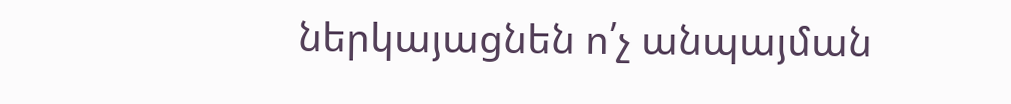ներկայացնեն ո՛չ անպայման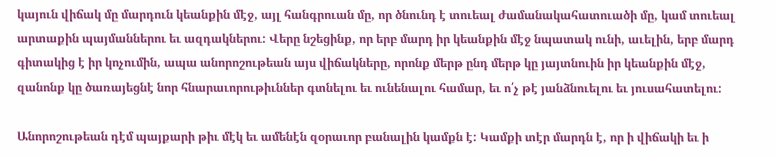կայուն վիճակ մը մարդուն կեանքին մէջ, այլ հանգրուան մը, որ ծնունդ է տուեալ ժամանակահատուածի մը, կամ տուեալ արտաքին պայմաններու եւ ազդակներու: Վերը նշեցինք, որ երբ մարդ իր կեանքին մէջ նպատակ ունի, աւելին, երբ մարդ գիտակից է իր կոչումին, ապա անորոշութեան այս վիճակները, որոնք մերթ ընդ մերթ կը յայտնուին իր կեանքին մէջ, զանոնք կը ծառայեցնէ նոր հնարաւորութիւններ գտնելու եւ ունենալու համար, եւ ո՛չ թէ յանձնուելու եւ յուսահատելու:

Անորոշութեան դէմ պայքարի թիւ մէկ եւ ամենէն զօրաւոր բանալին կամքն է: Կամքի տէր մարդն է, որ ի վիճակի եւ ի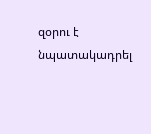զօրու է նպատակադրել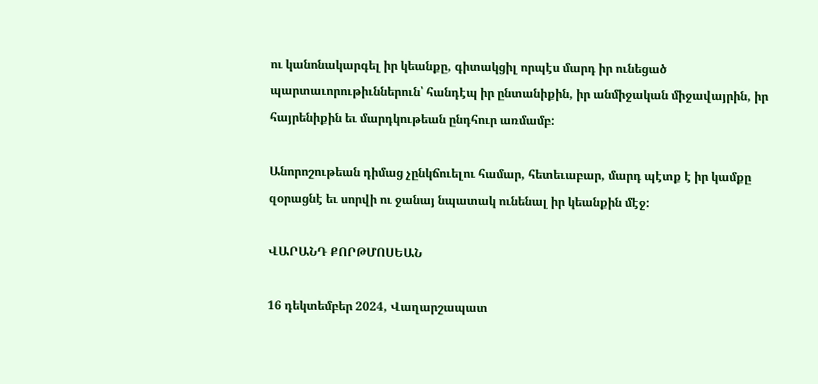ու կանոնակարգել իր կեանքը, գիտակցիլ որպէս մարդ իր ունեցած պարտաւորութիւններուն՝ հանդէպ իր ընտանիքին, իր անմիջական միջավայրին, իր հայրենիքին եւ մարդկութեան ընդհուր առմամբ:

Անորոշութեան դիմաց չընկճուելու համար, հետեւաբար, մարդ պէտք է իր կամքը զօրացնէ եւ սորվի ու ջանայ նպատակ ունենալ իր կեանքին մէջ:

ՎԱՐԱՆԴ ՔՈՐԹՄՈՍԵԱՆ

16 դեկտեմբեր 2024, Վաղարշապատ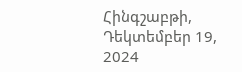Հինգշաբթի, Դեկտեմբեր 19, 2024